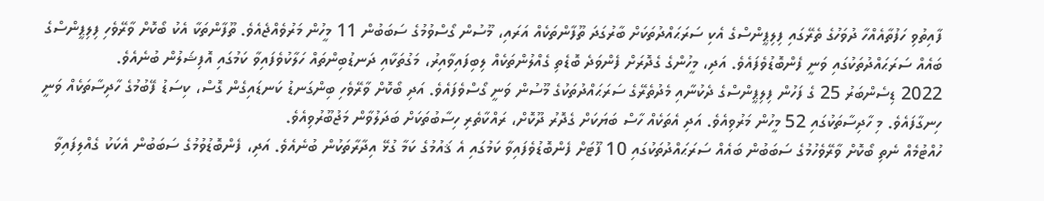ފާއިތުވި ހަފުތާއެއްހާ ދުވަހުގެ ތެރޭގައި ފިލިޕީންސްގެ އެކި ސަރަޙައްދުތަކަށް ބާރުގަދަ ތޫފާންތަކެއް އަރައި، މޫސުން ގޯސްވުމުގެ ސަބަބުން 11 މީހުން މަރުވެއްޖެއެވެ. ތޫފާންތަކާ އެކު ބޯކޮށް ވާރޭވެހި ފިލިޕީންސްގެ ބައެއް ސަރަޙައްދުތަކުގައި ވަނީ ފެންބޮޑުވެފައެވެ. އަދި، މީހުންގެ ގެދޮރަށް ފެންވަދެ ބޮޑެތި ގެއްލުންތަކެއް ލިބިފައިވާއިރު، މަގުތަކާއި ދަނޑުބިންތައް ހަލާކުވެފައިވާ ކަމުގައި އޮފިޝަލުން ބުނެއެވެ.
2022 ޑިސެންބަރު 25 ގެ ފަހުން ފިލިޕީންސްގެ ދެކުނާއި މެދުތެރޭގެ ސަރަޙައްދުތަކުގެ މޫސުން ވަނީ ގޯސްވެފައެވެ. އަދި ބޯކޮށް ވާރޭވެހި ބިންގަނޑު ކަނޑައިގެން ގޮސް، ކިސަޑު ފޭބުމުގެ ހާދިސާތަކެއް ވަނީ ހިނގާފައެވެ. މި ހާދިސާތަކުގައި 52 މީހުން މަރުވިއެވެ. އަދި އެތަކެއް ހާސް ބަޔަކަށް ގެދޮރު ދޫކޮށް، ރައްކާތެރި ހިސާބުތަކަށް ބަދަލުވާން މަޖުބޫރުވިއެވެ.
ހުއްޓުމެއް ނެތި ބޯކޮށް ވާރޭވެހުމުގެ ސަބަބުން ބައެއް ސަރަޙައްދުތަކުގައި 10 ފޫޓަށް ފެންބޮޑުވެފައިވާ ކަމުގައި އެ ޤައުމުގެ ކަމާ ގުޅޭ އިދާރާތަކުން ބުނެއެވެ. އަދި، ފެންބޮޑުވުމުގެ ސަބަބުން އެކަކު ގެއްލިފައިވާ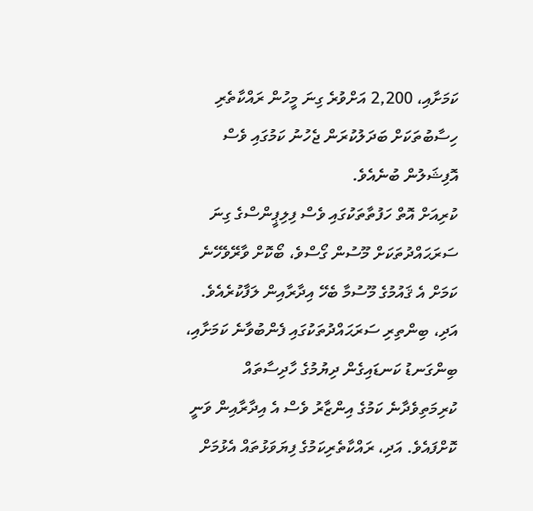ކަމަށާއި، 2,200 އަށްވުރެ ގިނަ މީހުން ރައްކާތެރި ހިސާބުތަކަށް ބަދަލުކުރަން ޖެހުނު ކަމުގައި ވެސް އޮފިޝަލުން ބުނެއެވެ.
ކުރިއަށް އޮތް ހަފުތާތަކުގައި ވެސް ފިލިޕީންސްގެ ގިނަ ސަރަޙައްދުތަކަށް މޫސުން ގޯސްވެ، ބޯކޮށް ވާރޭވެހޭނެ ކަމަށް އެ ޤައުމުގެ މޫސުމާ ބެހޭ އިދާރާއިން ލަފާކުރެއެވެ. އަދި، ބިންތިރި ސަރަޙައްދުތަކުގައި ފެންބުވާނެ ކަމަށާއި، ބިންގަނޑު ކަނޑައިގެން ދިޔުމުގެ ހާދިސާތައް ކުރިމަތިވެދާނެ ކަމުގެ އިންޒާރު ވެސް އެ އިދާރާއިން ވަނީ ކޮށްފައެވެ. އަދި، ރައްކާތެރިކަމުގެ ފިޔަވަޅުތައް އެޅުމަށް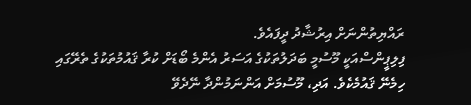ރައްޔިތުންނަށް އިރުޝާދު ދީފައެވެ.
ފިލިޕީންސްއަކީ މޫސުމީ ބަދަލުތަކުގެ އަސަރު އެންމެ ބޯޑަށް ކުރާ ޤައުމުތަކުގެ ތެރޭގައި ހިމެނޭ ޤައުމެކެވެ. އަދި، މޫސުމަށް އަންނަމުންދާ ނޭދެވޭ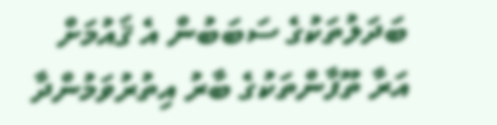ބަދަލުތަކުގެ ސަބަބުން އެ ޤައުމަށް އަރާ ތޫފާންތަކުގެ ބާރު އިތުރުވަމުންދާ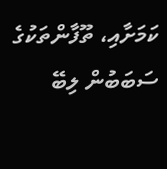ކަމަށާއި، ތޫފާންތަކުގެ ސަބަބުން ލިބޭ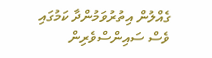ގެއްލުން އިތުރުވަމުންދާ ކަމުގައި ވެސް ސައިންސްވެރިން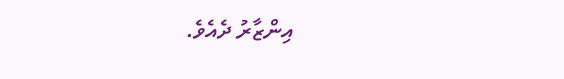އިންޒާރު ދެއެވެ.